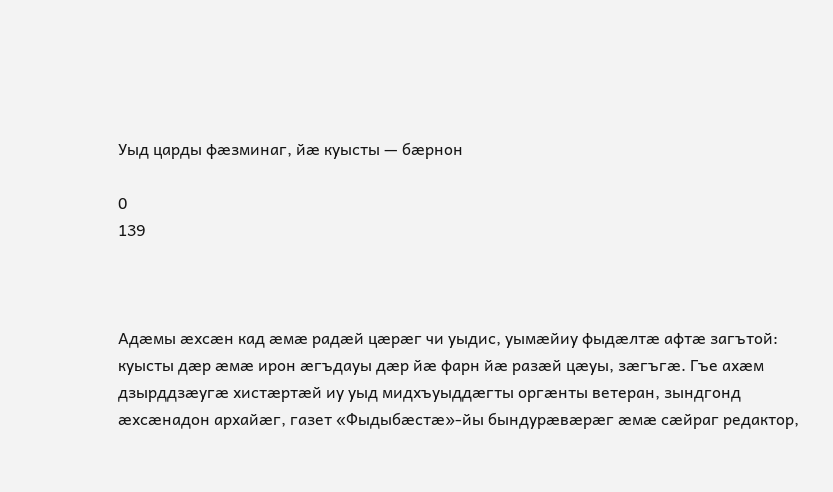Уыд царды фæзминаг, йæ куысты — бæрнон

0
139



Адæмы æхсæн кад æмæ радæй цæрæг чи уыдис, уымæйиу фыдæлтæ афтæ загътой: куысты дæр æмæ ирон æгъдауы дæр йæ фарн йæ разæй цæуы, зæгъгæ. Гъе ахæм дзырддзæугæ хистæртæй иу уыд мидхъуыддæгты оргæнты ветеран, зындгонд æхсæнадон архайæг, газет «Фыдыбæстæ»-йы бындурæвæрæг æмæ сæйраг редактор,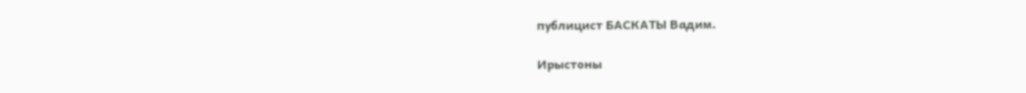публицист БАСКАТЫ Вадим.

Ирыстоны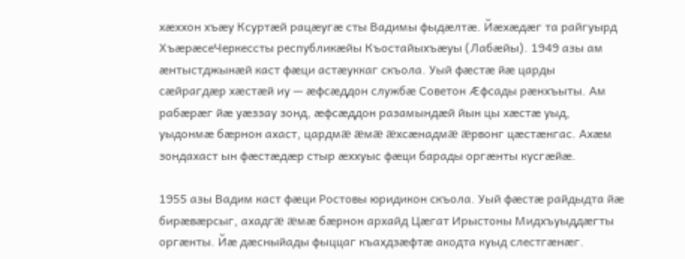хæххон хъæу Ксуртæй рацæугæ сты Вадимы фыдæлтæ. Йæхæдæг та райгуырд ХъæрæсеЧеркессты республикæйы Къостайыхъæуы (Лабæйы). 1949 азы ам æнтыстджынæй каст фæци астæуккаг скъола. Уый фæстæ йæ царды сæйрагдæр хæстæй иу — æфсæддон службæ Советон Æфсады рæнхъыты. Ам рабæрæг йæ уæззау зонд, æфсæддон разамындæй йын цы хæстæ уыд, уыдонмæ бæрнон ахаст, цардмæ æмæ æхсæнадмæ æрвонг цæстæнгас. Ахæм зондахаст ын фæстæдæр стыр æххуыс фæци барады оргæнты кусгæйæ.

1955 азы Вадим каст фæци Ростовы юридикон скъола. Уый фæстæ райдыдта йæ бирæвæрсыг, ахадгæ æмæ бæрнон архайд Цæгат Ирыстоны Мидхъуыддæгты оргæнты. Йæ дæсныйады фыццаг къахдзæфтæ акодта куыд слестгæнæг.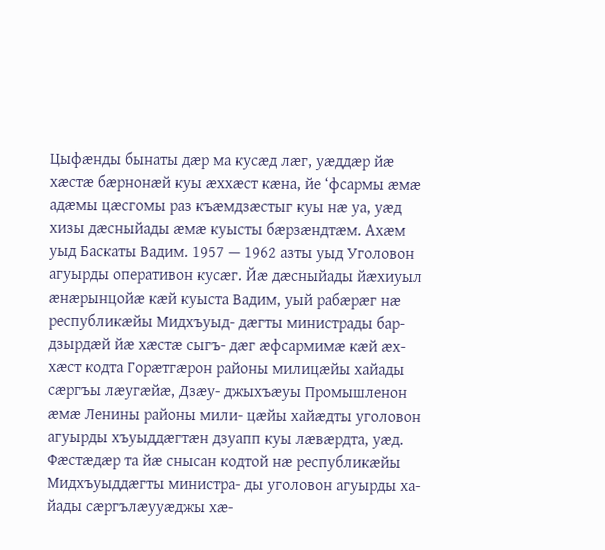Цыфæнды бынаты дæр ма кусæд лæг, уæддæр йæ хæстæ бæрнонæй куы æххæст кæна, йе ‘фсармы æмæ адæмы цæсгомы раз къæмдзæстыг куы нæ уа, уæд хизы дæсныйады æмæ куысты бæрзæндтæм. Ахæм уыд Баскаты Вадим. 1957 — 1962 азты уыд Уголовон агуырды оперативон кусæг. Йæ дæсныйады йæхиуыл æнæрынцойæ кæй куыста Вадим, уый рабæрæг нæ республикæйы Мидхъуыд- дæгты министрады бар- дзырдæй йæ хæстæ сыгъ- дæг æфсармимæ кæй æх- хæст кодта Горæтгæрон районы милицæйы хайады сæргъы лæугæйæ, Дзæу- джыхъæуы Промышленон æмæ Ленины районы мили- цæйы хайæдты уголовон агуырды хъуыддæгтæн дзуапп куы лæвæрдта, уæд. Фæстæдæр та йæ снысан кодтой нæ республикæйы Мидхъуыддæгты министра- ды уголовон агуырды ха- йады сæргълæууæджы хæ-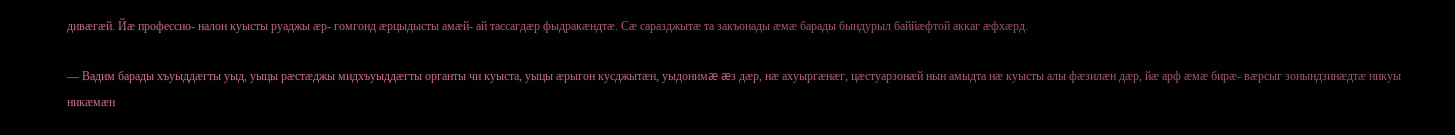дивæгæй. Йæ профессио- налон куысты руаджы æр- гомгонд æрцыдысты амæй- ай тассагдæр фыдракæндтæ. Сæ саразджытæ та закъонады æмæ барады бындурыл баййæфтой аккаг æфхæрд.

— Вадим барады хъуыддæгты уыд, уыцы рæстæджы мидхъуыддæгты органты чи куыста, уыцы æрыгон кусджытæн, уыдонимæ æз дæр, нæ ахуыргæнæг, цæстуарзонæй нын амыдта нæ куысты алы фæзилæн дæр, йæ арф æмæ бирæ- вæрсыг зонындзинæдтæ никуы никæмæн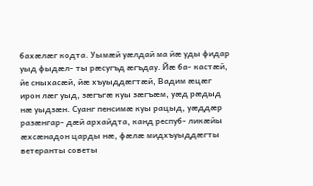бахæлæг кодта. Уымæй уæлдай ма йæ уды фидар уыд фыдæл- ты рæсугъд æгъдау. Йæ ба- кастæй, йе сныхасæй, йæ хъуыддæгтæй, Вадим æцæг ирон лæг уыд, зæгъгæ куы зæгъæм, уæд рæдыд нæ уыдзæн. Суанг пенсимæ куы рацыд, уæддæр разæнгар- дæй архайдта, канд респуб- ликæйы æхсæнадон царды нæ, фæлæ мидхъуыддæгты ветеранты советы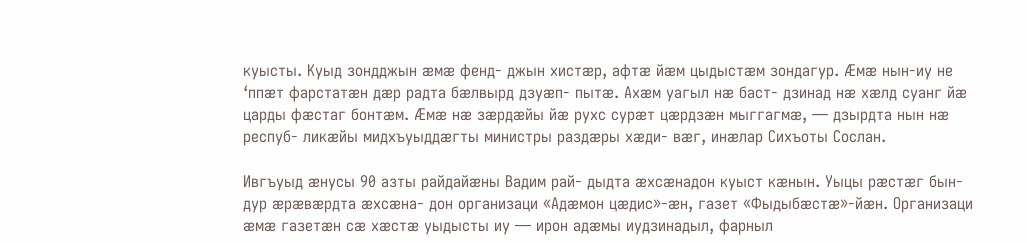куысты. Куыд зондджын æмæ фенд- джын хистæр, афтæ йæм цыдыстæм зондагур. Æмæ нын-иу не ‘ппæт фарстатæн дæр радта бæлвырд дзуæп- пытæ. Ахæм уагыл нæ баст- дзинад нæ хæлд суанг йæ царды фæстаг бонтæм. Æмæ нæ зæрдæйы йæ рухс сурæт цæрдзæн мыггагмæ, — дзырдта нын нæ респуб- ликæйы мидхъуыддæгты министры раздæры хæди- вæг, инæлар Сихъоты Сослан.

Ивгъуыд æнусы 90 азты райдайæны Вадим рай- дыдта æхсæнадон куыст кæнын. Уыцы рæстæг бын- дур æрæвæрдта æхсæна- дон организаци «Адæмон цæдис»-æн, газет «Фыдыбæстæ»-йæн. Организаци æмæ газетæн сæ хæстæ уыдысты иу — ирон адæмы иудзинадыл, фарныл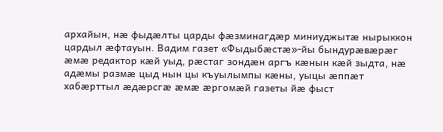архайын, нæ фыдæлты царды фæзминагдæр миниуджытæ нырыккон цардыл æфтауын. Вадим газет «Фыдыбæстæ»-йы бындурæвæрæг æмæ редактор кæй уыд, рæстаг зондæн аргъ кæнын кæй зыдта, нæ адæмы размæ цыд нын цы къуылымпы кæны, уыцы æппæт хабæрттыл æдæрсгæ æмæ æргомæй газеты йæ фыст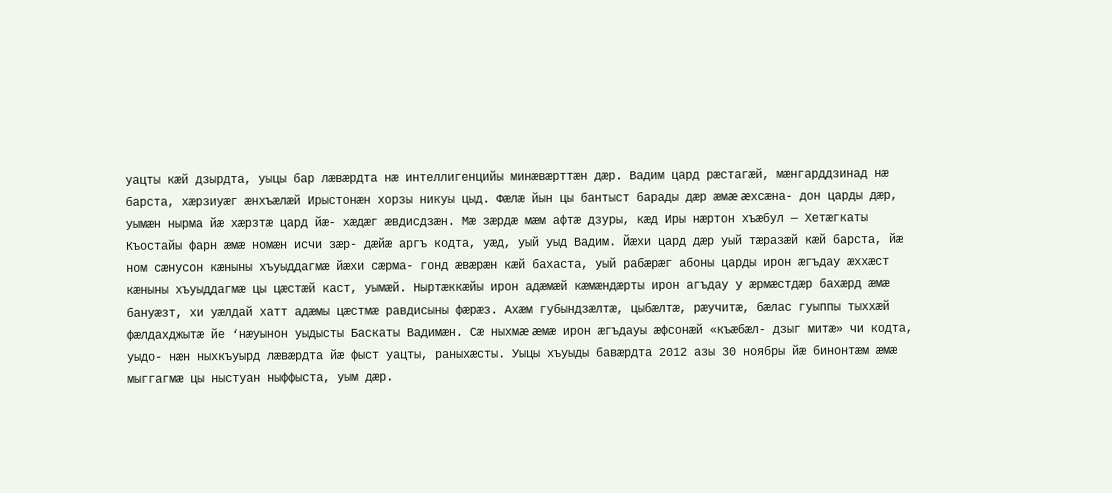уацты кæй дзырдта, уыцы бар лæвæрдта нæ интеллигенцийы минæвæрттæн дæр. Вадим цард рæстагæй, мæнгарддзинад нæ барста, хæрзиуæг æнхъæлæй Ирыстонæн хорзы никуы цыд. Фæлæ йын цы бантыст барады дæр æмæ æхсæна- дон царды дæр, уымæн нырма йæ хæрзтæ цард йæ- хæдæг æвдисдзæн. Мæ зæрдæ мæм афтæ дзуры, кæд Иры нæртон хъæбул — Хетæгкаты Къостайы фарн æмæ номæн исчи зæр- дæйæ аргъ кодта, уæд, уый уыд Вадим. Йæхи цард дæр уый тæразæй кæй барста, йæ ном сæнусон кæныны хъуыддагмæ йæхи сæрма- гонд æвæрæн кæй бахаста, уый рабæрæг абоны царды ирон æгъдау æххæст кæныны хъуыддагмæ цы цæстæй каст, уымæй. Ныртæккæйы ирон адæмæй кæмæндæрты ирон агъдау у æрмæстдæр бахæрд æмæ бануæзт, хи уæлдай хатт адæмы цæстмæ равдисыны фæрæз. Ахæм губындзæлтæ, цыбæлтæ, рæучитæ, бæлас гуыппы тыххæй фæлдахджытæ йе ‘нæуынон уыдысты Баскаты Вадимæн. Сæ ныхмæ æмæ ирон æгъдауы æфсонæй «къæбæл- дзыг митæ» чи кодта, уыдо- нæн ныхкъуырд лæвæрдта йæ фыст уацты, раныхæсты. Уыцы хъуыды бавæрдта 2012 азы 30 ноябры йæ бинонтæм æмæ мыггагмæ цы ныстуан ныффыста, уым дæр.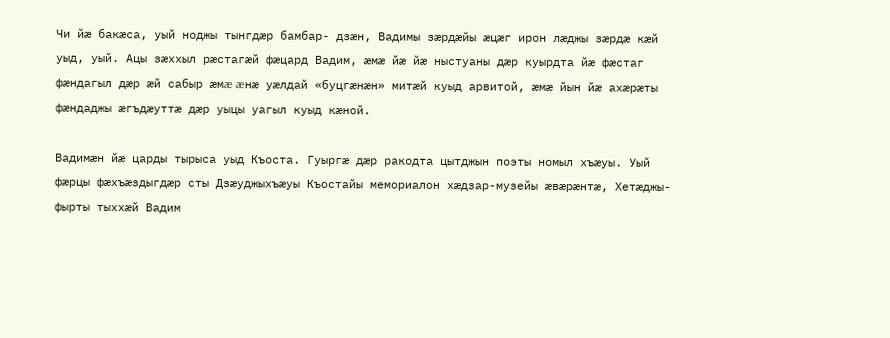Чи йæ бакæса, уый ноджы тынгдæр бамбар- дзæн, Вадимы зæрдæйы æцæг ирон лæджы зæрдæ кæй уыд, уый. Ацы зæххыл рæстагæй фæцард Вадим, æмæ йæ йæ ныстуаны дæр куырдта йæ фæстаг фæндагыл дæр æй сабыр æмæ æнæ уæлдай «буцгæнæн» митæй куыд арвитой, æмæ йын йæ ахæрæты фæндаджы æгъдæуттæ дæр уыцы уагыл куыд кæной.

Вадимæн йæ царды тырыса уыд Къоста. Гуыргæ дæр ракодта цытджын поэты номыл хъæуы. Уый фæрцы фæхъæздыгдæр сты Дзæуджыхъæуы Къостайы мемориалон хæдзар-музейы æвæрæнтæ, Хетæджы-фырты тыххæй Вадим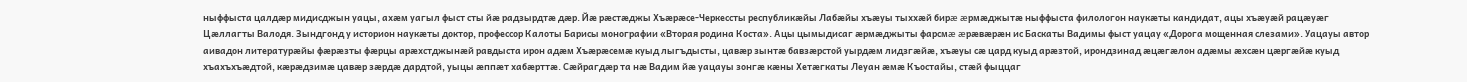ныффыста цалдæр мидисджын уацы, ахæм уагыл фыст сты йæ радзырдтæ дæр. Йæ рæстæджы Хъæрæсе-Черкессты республикæйы Лабæйы хъæуы тыххæй бирæ æрмæджытæ ныффыста филологон наукæты кандидат, ацы хъæуæй рацæуæг Цæллагты Валодя. Зындгонд у историон наукæты доктор, профессор Калоты Барисы монографии «Вторая родина Коста». Ацы цымыдисаг æрмæджыты фарсмæ æрæвæрæн ис Баскаты Вадимы фыст уацау «Дорога мощенная слезами». Уацауы автор аивадон литературæйы фæрæзты фæрцы арæхстджынæй равдыста ирон адæм Хъæрæсемæ куыд лыгъдысты, цавæр зынтæ бавзæрстой уырдæм лидзгæйæ, хъæуы сæ цард куыд арæзтой, ирондзинад æцæгæлон адæмы æхсæн цæргæйæ куыд хъахъхъæдтой, кæрæдзимæ цавæр зæрдæ дардтой, уыцы æппæт хабæрттæ. Сæйрагдæр та нæ Вадим йæ уацауы зонгæ кæны Хетæгкаты Леуан æмæ Къостайы, стæй фыццаг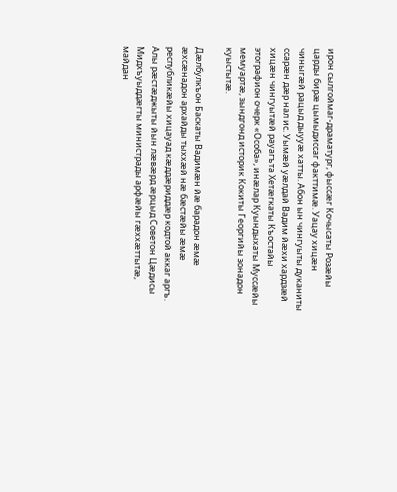ирон сылгоймаг-драматург, фыссæг Кочысаты Розæйы царды бирæ цымыдиссаг факттимæ. Уацау хицæн чиныгæй рацыд дыууæ хатты. Абон ын чингуыты дуканиты ссарæн дæр нал ис. Уымæй уæлдай Вадим йæхи хардзæй хицæн чингуытæй рауагъта Хетæгкаты Къостайы этографион очерк «Особа», инæлар Куындыхаты Муссæйы мемуартæ, зындгонд историк Кокиты Георгийы зонадон куыстытæ.

Дæлбулкъон Баскаты Вадимæн йæ барадон æмæ æхсæнадон архайды тыххæй нæ бæстæйы æмæ республикæйы хицауад кæддæриддæр кодтой аккаг аргъ. Алы рæстæджыты йын лæвæрд æрцыд Советон Цæдисы Мидхъуыддæгты министрады арфæйы гæххæттытæ, майдан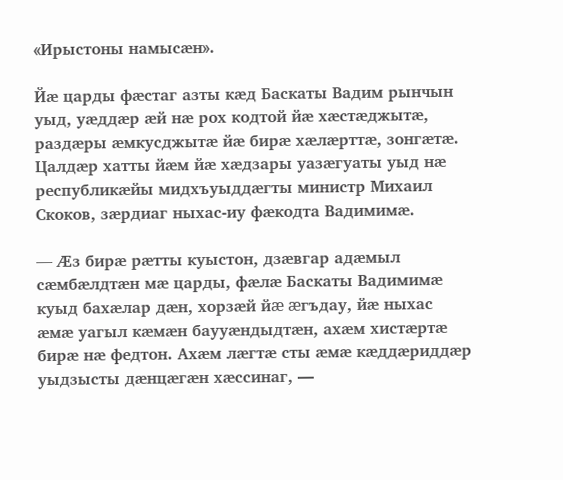«Ирыстоны намысæн».

Йæ царды фæстаг азты кæд Баскаты Вадим рынчын уыд, уæддæр æй нæ рох кодтой йæ хæстæджытæ, раздæры æмкусджытæ йæ бирæ хæлæрттæ, зонгæтæ. Цалдæр хатты йæм йæ хæдзары уазæгуаты уыд нæ республикæйы мидхъуыддæгты министр Михаил Скоков, зæрдиаг ныхас-иу фæкодта Вадимимæ.

— Æз бирæ рæтты куыстон, дзæвгар адæмыл сæмбæлдтæн мæ царды, фæлæ Баскаты Вадимимæ куыд бахæлар дæн, хорзæй йæ æгъдау, йæ ныхас æмæ уагыл кæмæн баууæндыдтæн, ахæм хистæртæ бирæ нæ федтон. Ахæм лæгтæ сты æмæ кæддæриддæр уыдзысты дæнцæгæн хæссинаг, —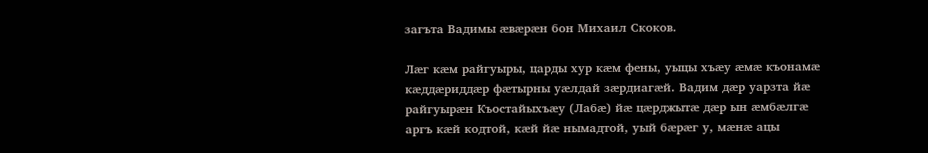загъта Вадимы æвæрæн бон Михаил Скоков.

Лæг кæм райгуыры, царды хур кæм фены, уыцы хъæу æмæ къонамæ кæддæриддæр фæтырны уæлдай зæрдиагæй. Вадим дæр уарзта йæ райгуырæн Къостайыхъæу (Лабæ) йæ цæрджытæ дæр ын æмбæлгæ аргъ кæй кодтой, кæй йæ нымадтой, уый бæрæг у, мæнæ ацы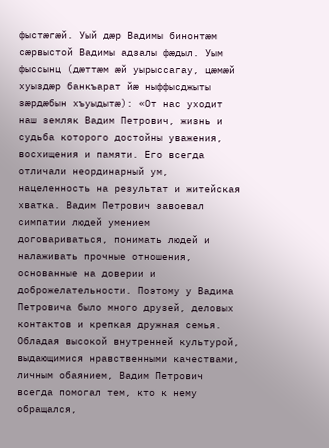фыстæгæй. Уый дæр Вадимы бинонтæм сæрвыстой Вадимы адзалы фæдыл. Уым фыссынц (дæттæм æй уырыссагау, цæмæй хуыздæр банкъарат йæ ныффысджыты зæрдæбын хъуыдытæ): «От нас уходит наш земляк Вадим Петрович, жизнь и судьба которого достойны уважения, восхищения и памяти. Его всегда отличали неординарный ум, нацеленность на результат и житейская хватка. Вадим Петрович завоевал симпатии людей умением договариваться, понимать людей и налаживать прочные отношения, основанные на доверии и доброжелательности. Поэтому у Вадима Петровича было много друзей, деловых контактов и крепкая дружная семья. Обладая высокой внутренней культурой, выдающимися нравственными качествами, личным обаянием, Вадим Петрович всегда помогал тем, кто к нему обращался,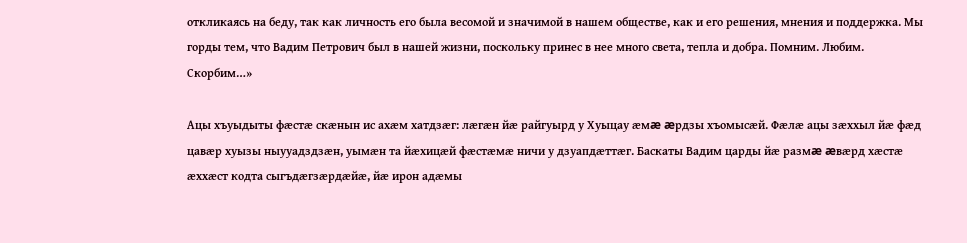откликаясь на беду, так как личность его была весомой и значимой в нашем обществе, как и его решения, мнения и поддержка. Мы горды тем, что Вадим Петрович был в нашей жизни, поскольку принес в нее много света, тепла и добра. Помним. Любим. Скорбим…»

Ацы хъуыдыты фæстæ скæнын ис ахæм хатдзæг: лæгæн йæ райгуырд у Хуыцау æмæ æрдзы хъомысæй. Фæлæ ацы зæххыл йæ фæд цавæр хуызы ныууадздзæн, уымæн та йæхицæй фæстæмæ ничи у дзуапдæттæг. Баскаты Вадим царды йæ размæ æвæрд хæстæ æххæст кодта сыгъдæгзæрдæйæ, йæ ирон адæмы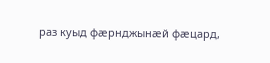раз куыд фæрнджынæй фæцард,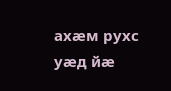ахæм рухс уæд йæ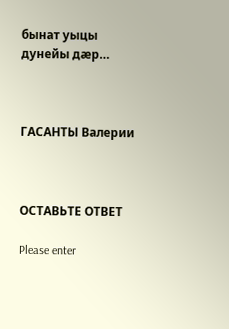бынат уыцы дунейы дæр…



ГАСАНТЫ Валерии



ОСТАВЬТЕ ОТВЕТ

Please enter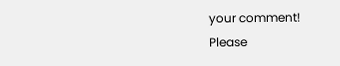your comment!
Please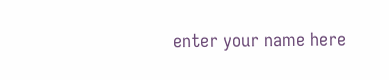enter your name here